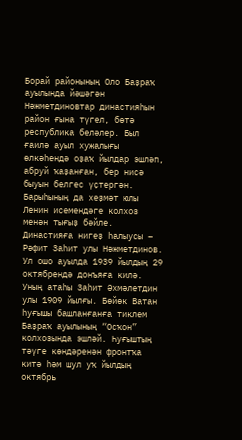Борай районының Оло Баҙраҡ ауылында йәшәгән Нәжметдиновтар династияһын район ғына түгел, бөтә республика беләлер. Был ғаилә ауыл хужалығы өлкәһендә оҙаҡ йылдар эшләп, абруй ҡаҙанған, бер нисә быуын белгес үҫтергән. Барыһының да хеҙмәт юлы Ленин исемендәге колхоз менән тығыҙ бәйле.
Династияға нигеҙ һалыусы – Рәфит Заһит улы Нәжметдинов. Ул ошо ауылда 1939 йылдың 29 октябрендә донъяға килә. Уның атаһы Заһит Әхмәлетдин улы 1909 йылғы. Бөйөк Ватан һуғышы башланғанға тиклем Баҙраҡ ауылының “Осҡон” колхозында эшләй. Һуғыштың тәүге көндәренән фронтҡа китә һәм шул уҡ йылдың октябрь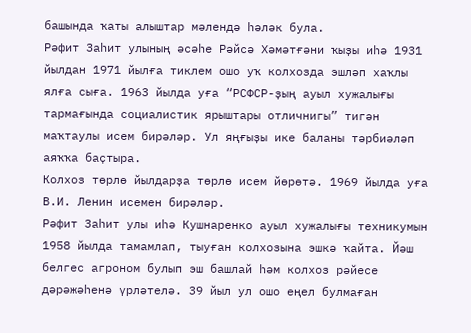башында ҡаты алыштар мәлендә һәләк була.
Рәфит Заһит улының әсәһе Рәйсә Хәмәтғәни ҡыҙы иһә 1931 йылдан 1971 йылға тиклем ошо уҡ колхозда эшләп хаҡлы ялға сыға. 1963 йылда уға “РСФСР-ҙың ауыл хужалығы тармағында социалистик ярыштары отличнигы” тигән маҡтаулы исем бирәләр. Ул яңғыҙы ике баланы тәрбиәләп аяҡҡа баҫтыра.
Колхоз төрлө йылдарҙа төрлө исем йөрөтә. 1969 йылда уға В.И. Ленин исемен бирәләр.
Рәфит Заһит улы иһә Кушнаренко ауыл хужалығы техникумын 1958 йылда тамамлап, тыуған колхозына эшкә ҡайта. Йәш белгес агроном булып эш башлай һәм колхоз рәйесе дәрәжәһенә үрләтелә. 39 йыл ул ошо еңел булмаған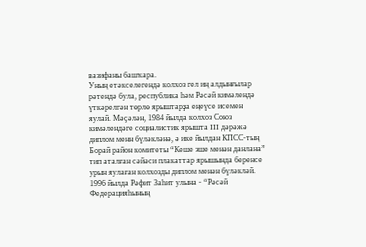вазифаны башҡара.
Уның етәкселегендә колхоз гел иң алдынғылар рәтендә була, республика һәм Рәсәй кимәлендә үткәрелгән төрлө ярыштарҙа еңеүсе исемен яулай. Мәҫәлән, 1984 йылда колхоз Союз кимәлендәге социалистик ярышта III дәрәжә диплом менн бүләкләнә, ә ике йылдан КПСС-тың Борай район комитеты “Кеше эше менән данлана” тип аталған сәйәси плакаттар ярышында беренсе урын яулаған колхозды диплом менән бүләкләй. 1996 йылда Рәфит Заһит улына - “Рәсәй Федерацияһының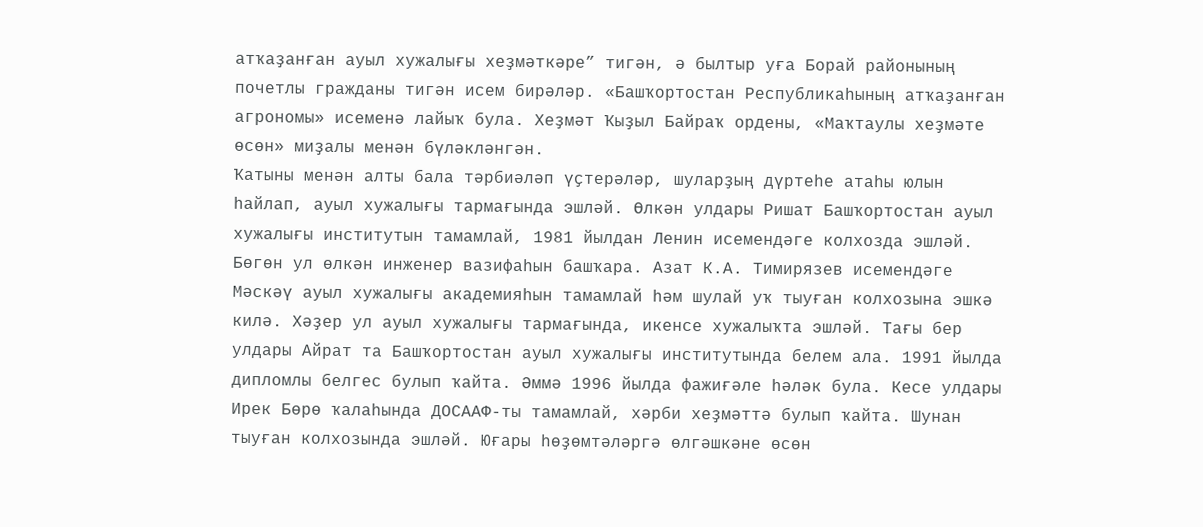атҡаҙанған ауыл хужалығы хеҙмәткәре” тигән, ә былтыр уға Борай районының почетлы гражданы тигән исем бирәләр. «Башҡортостан Республикаһының атҡаҙанған агрономы» исеменә лайыҡ була. Хеҙмәт Ҡыҙыл Байраҡ ордены, «Маҡтаулы хеҙмәте өсөн» миҙалы менән бүләкләнгән.
Ҡатыны менән алты бала тәрбиәләп үҫтерәләр, шуларҙың дүртеһе атаһы юлын һайлап, ауыл хужалығы тармағында эшләй. Өлкән улдары Ришат Башҡортостан ауыл хужалығы институтын тамамлай, 1981 йылдан Ленин исемендәге колхозда эшләй. Бөгөн ул өлкән инженер вазифаһын башҡара. Азат К.А. Тимирязев исемендәге Мәскәү ауыл хужалығы академияһын тамамлай һәм шулай уҡ тыуған колхозына эшкә килә. Хәҙер ул ауыл хужалығы тармағында, икенсе хужалыҡта эшләй. Тағы бер улдары Айрат та Башҡортостан ауыл хужалығы институтында белем ала. 1991 йылда дипломлы белгес булып ҡайта. Әммә 1996 йылда фажиғәле һәләк була. Кесе улдары Ирек Бөрө ҡалаһында ДОСААФ-ты тамамлай, хәрби хеҙмәттә булып ҡайта. Шунан тыуған колхозында эшләй. Юғары һөҙөмтәләргә өлгәшкәне өсөн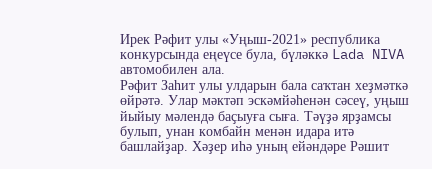Ирек Рәфит улы «Уңыш-2021» республика конкурсында еңеүсе була, бүләккә Lada NIVA автомобилен ала.
Рәфит Заһит улы улдарын бала саҡтан хеҙмәткә өйрәтә. Улар мәктәп эскәмйәһенән сәсеү, уңыш йыйыу мәлендә баҫыуға сыға. Тәүҙә ярҙамсы булып, унан комбайн менән идара итә башлайҙар. Хәҙер иһә уның ейәндәре Рәшит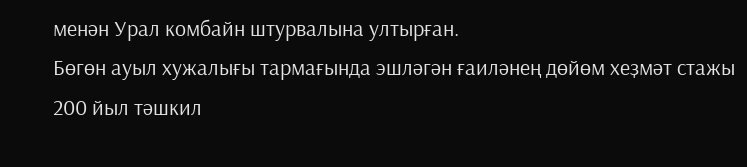менән Урал комбайн штурвалына ултырған.
Бөгөн ауыл хужалығы тармағында эшләгән ғаиләнең дөйөм хеҙмәт стажы 200 йыл тәшкил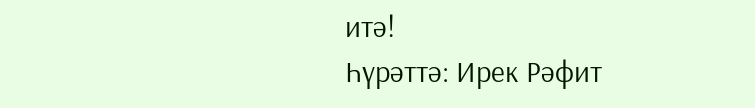итә!
Һүрәттә: Ирек Рәфит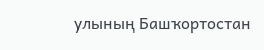улының Башҡортостан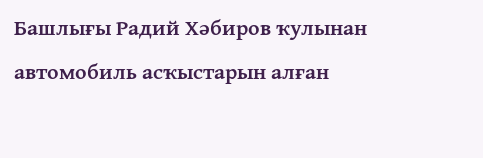Башлығы Радий Хәбиров ҡулынан автомобиль асҡыстарын алған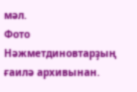мәл.
Фото Нәжметдиновтарҙың ғаилә архивынан.